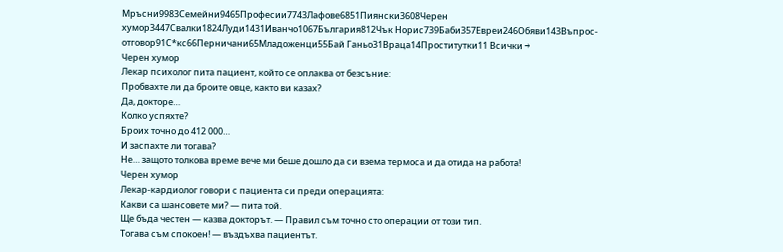Мръсни9983Семейни9465Професии7743Лафове6851Пиянски3608Черен хумор3447Свалки1824Луди1431Иванчо1067България812Чък Норис739Баби357Евреи246Обяви143Въпрос-отговор91С*кс66Перничани65Младоженци55Бай Ганьо31Враца14Проститутки11 Всички →
Черен хумор
Лекар психолог пита пациент, който се оплаква от безсъние:
Пробвахте ли да броите овце, както ви казах?
Да, докторе…
Колко успяхте?
Броих точно до 412 000…
И заспахте ли тогава?
Не… защото толкова време вече ми беше дошло да си взема термоса и да отида на работа!
Черен хумор
Лекар-кардиолог говори с пациента си преди операцията:
Какви са шансовете ми? — пита той.
Ще бъда честен — казва докторът. — Правил съм точно сто операции от този тип.
Тогава съм спокоен! — въздъхва пациентът.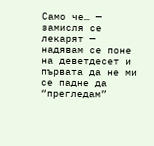Само че… — замисля се лекарят — надявам се поне на деветдесет и първата да не ми се падне да “прегледам”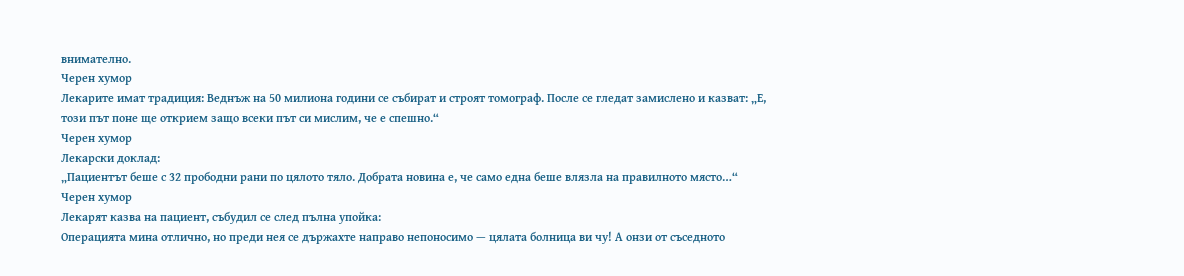внимателно.
Черен хумор
Лекарите имат традиция: Веднъж на 50 милиона години се събират и строят томограф. После се гледат замислено и казват: „Е, този път поне ще открием защо всеки път си мислим, че е спешно.“
Черен хумор
Лекарски доклад:
„Пациентът беше с 32 прободни рани по цялото тяло. Добрата новина е, че само една беше влязла на правилното място…“
Черен хумор
Лекарят казва на пациент, събудил се след пълна упойка:
Операцията мина отлично, но преди нея се държахте направо непоносимо — цялата болница ви чу! А онзи от съседното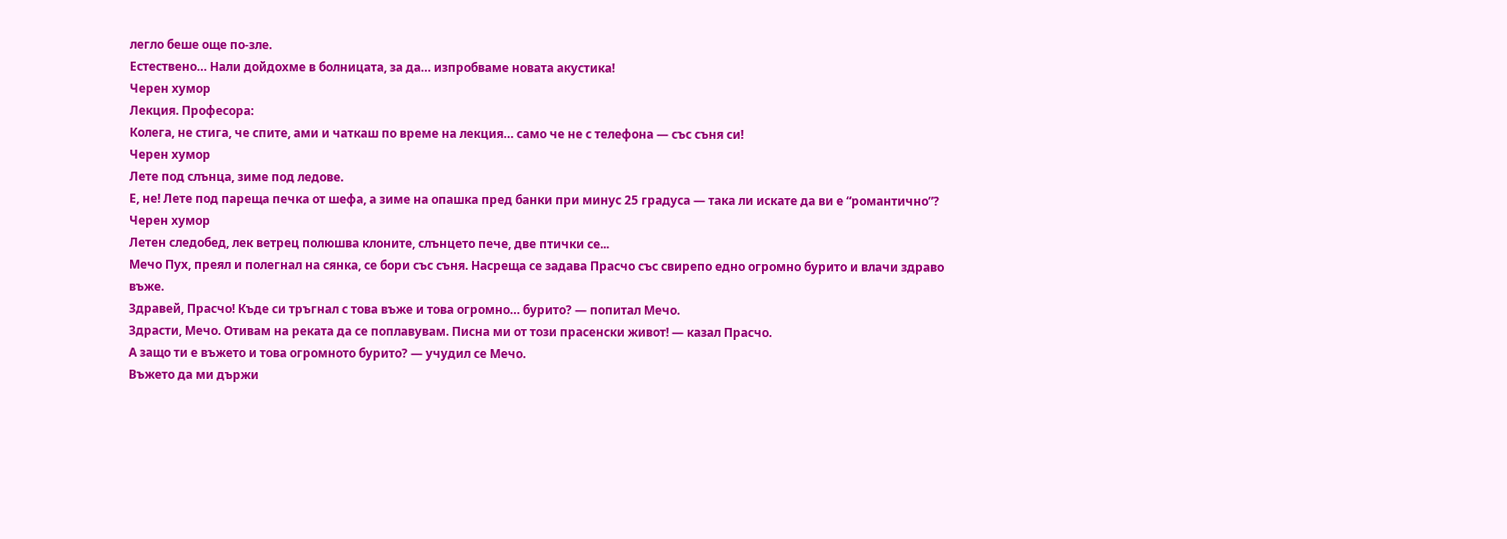легло беше още по-зле.
Естествено… Нали дойдохме в болницата, за да… изпробваме новата акустика!
Черен хумор
Лекция. Професора:
Колега, не стига, че спите, ами и чаткаш по време на лекция… само че не с телефона — със съня си!
Черен хумор
Лете под слънца, зиме под ледове.
Е, не! Лете под пареща печка от шефа, а зиме на опашка пред банки при минус 25 градуса — така ли искате да ви е “романтично”?
Черен хумор
Летен следобед, лек ветрец полюшва клоните, слънцето пече, две птички се...
Мечо Пух, преял и полегнал на сянка, се бори със съня. Насреща се задава Прасчо със свирепо едно огромно бурито и влачи здраво въже.
Здравей, Прасчо! Къде си тръгнал с това въже и това огромно… бурито? — попитал Мечо.
Здрасти, Мечо. Отивам на реката да се поплавувам. Писна ми от този прасенски живот! — казал Прасчо.
А защо ти е въжето и това огромното бурито? — учудил се Мечо.
Въжето да ми държи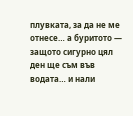плувката, за да не ме отнесе… а буритото — защото сигурно цял ден ще съм във водата… и нали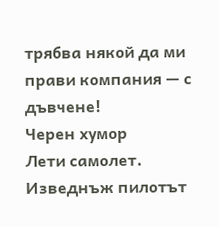трябва някой да ми прави компания — с дъвчене!
Черен хумор
Лети самолет. Изведнъж пилотът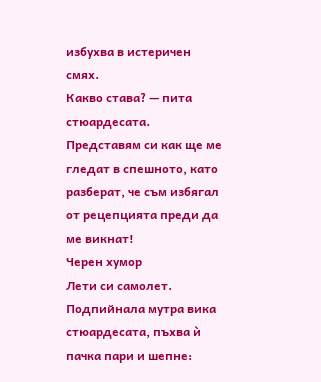избухва в истеричен смях.
Какво става? — пита стюардесата.
Представям си как ще ме гледат в спешното, като разберат, че съм избягал от рецепцията преди да ме викнат!
Черен хумор
Лети си самолет. Подпийнала мутра вика стюардесата, пъхва ѝ пачка пари и шепне: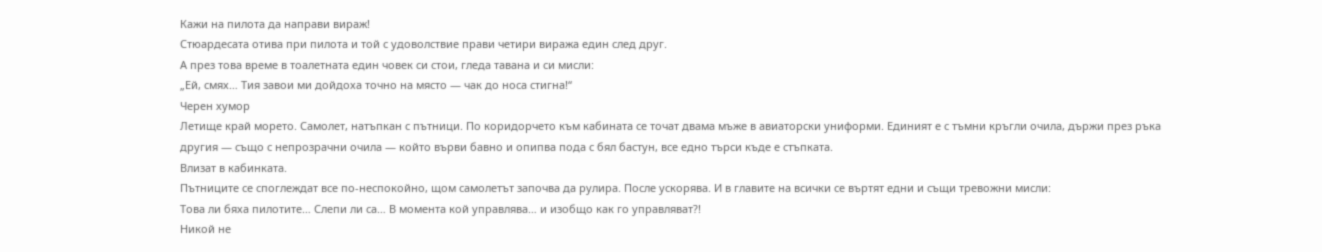Кажи на пилота да направи вираж!
Стюардесата отива при пилота и той с удоволствие прави четири виража един след друг.
А през това време в тоалетната един човек си стои, гледа тавана и си мисли:
„Ей, смях… Тия завои ми дойдоха точно на място — чак до носа стигна!“
Черен хумор
Летище край морето. Самолет, натъпкан с пътници. По коридорчето към кабината се точат двама мъже в авиаторски униформи. Единият е с тъмни кръгли очила, държи през ръка другия — също с непрозрачни очила — който върви бавно и опипва пода с бял бастун, все едно търси къде е стъпката.
Влизат в кабинката.
Пътниците се споглеждат все по-неспокойно, щом самолетът започва да рулира. После ускорява. И в главите на всички се въртят едни и същи тревожни мисли:
Това ли бяха пилотите… Слепи ли са… В момента кой управлява… и изобщо как го управляват?!
Никой не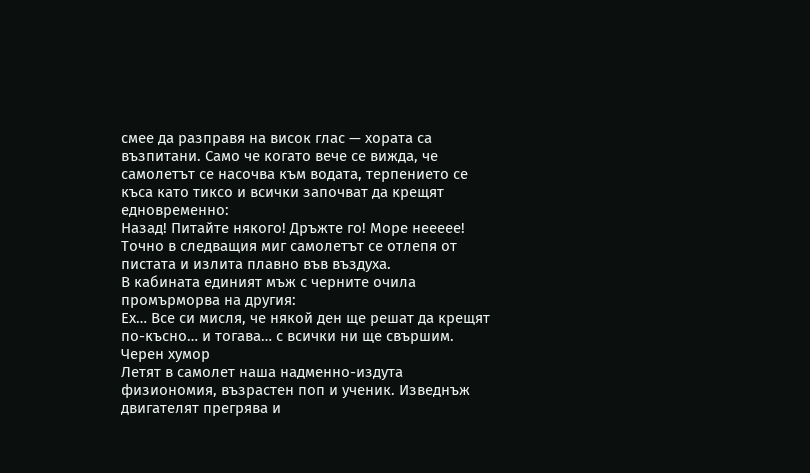смее да разправя на висок глас — хората са възпитани. Само че когато вече се вижда, че самолетът се насочва към водата, терпението се къса като тиксо и всички започват да крещят едновременно:
Назад! Питайте някого! Дръжте го! Море неееее!
Точно в следващия миг самолетът се отлепя от пистата и излита плавно във въздуха.
В кабината единият мъж с черните очила промърморва на другия:
Ех… Все си мисля, че някой ден ще решат да крещят по-късно… и тогава… с всички ни ще свършим.
Черен хумор
Летят в самолет наша надменно-издута физиономия, възрастен поп и ученик. Изведнъж двигателят прегрява и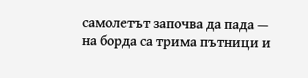самолетът започва да пада — на борда са трима пътници и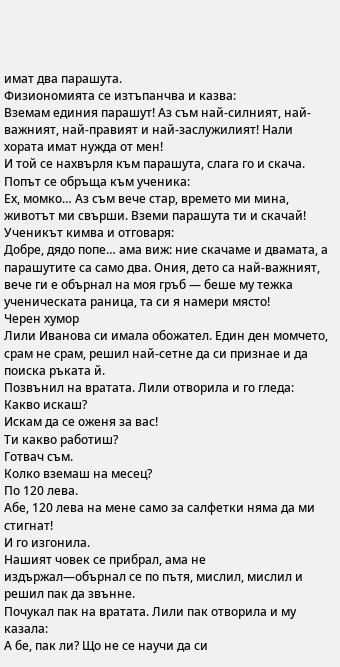имат два парашута.
Физиономията се изтъпанчва и казва:
Вземам единия парашут! Аз съм най-силният, най-важният, най-правият и най-заслужилият! Нали хората имат нужда от мен!
И той се нахвърля към парашута, слага го и скача.
Попът се обръща към ученика:
Ех, момко… Аз съм вече стар, времето ми мина, животът ми свърши. Вземи парашута ти и скачай!
Ученикът кимва и отговаря:
Добре, дядо попе… ама виж: ние скачаме и двамата, а парашутите са само два. Ония, дето са най-важният, вече ги е обърнал на моя гръб — беше му тежка ученическата раница, та си я намери място!
Черен хумор
Лили Иванова си имала обожател. Един ден момчето, срам не срам, решил най-сетне да си признае и да поиска ръката й.
Позвънил на вратата. Лили отворила и го гледа:
Какво искаш?
Искам да се оженя за вас!
Ти какво работиш?
Готвач съм.
Колко вземаш на месец?
По 120 лева.
Абе, 120 лева на мене само за салфетки няма да ми стигнат!
И го изгонила.
Нашият човек се прибрал, ама не издържал—обърнал се по пътя, мислил, мислил и решил пак да звънне.
Почукал пак на вратата. Лили пак отворила и му казала:
А бе, пак ли? Що не се научи да си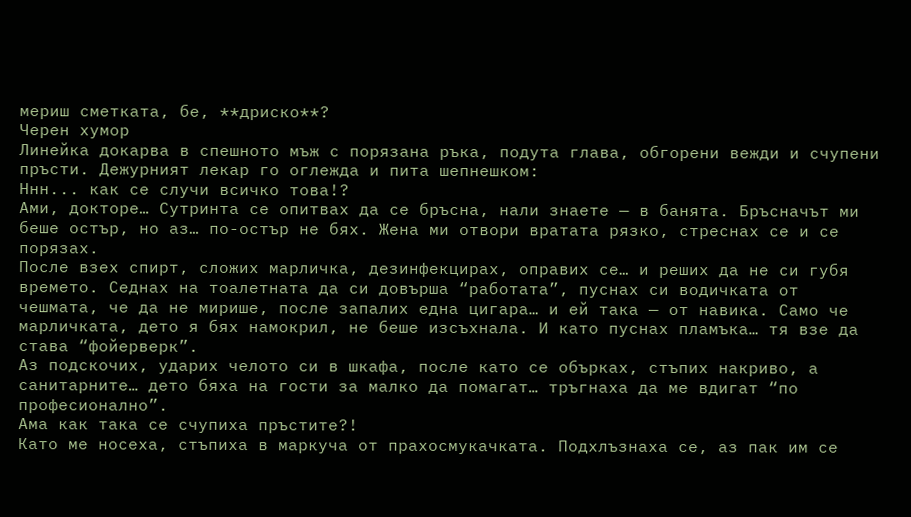мериш сметката, бе, **дриско**?
Черен хумор
Линейка докарва в спешното мъж с порязана ръка, подута глава, обгорени вежди и счупени пръсти. Дежурният лекар го оглежда и пита шепнешком:
Ннн... как се случи всичко това!?
Ами, докторе… Сутринта се опитвах да се бръсна, нали знаете — в банята. Бръсначът ми беше остър, но аз… по-остър не бях. Жена ми отвори вратата рязко, стреснах се и се порязах.
После взех спирт, сложих марличка, дезинфекцирах, оправих се… и реших да не си губя времето. Седнах на тоалетната да си довърша “работата”, пуснах си водичката от чешмата, че да не мирише, после запалих една цигара… и ей така — от навика. Само че марличката, дето я бях намокрил, не беше изсъхнала. И като пуснах пламъка… тя взе да става “фойерверк”.
Аз подскочих, удариx челото си в шкафa, после като се обърках, стъпих накриво, а санитарните… дето бяха на гости за малко да помагат… тръгнаха да ме вдигат “по професионално”.
Ама как така се счупиха пръстите?!
Като ме носеха, стъпиха в маркуча от прахосмукачката. Подхлъзнаха се, аз пак им се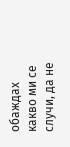обаждах какво ми се случи, да не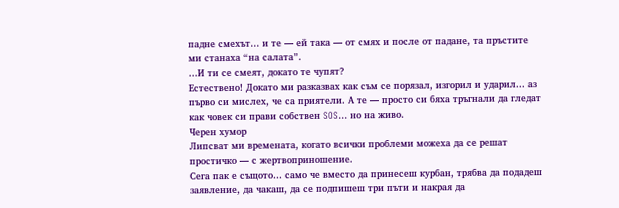падне смехът… и те — ей така — от смях и после от падане, та пръстите ми станаха “на салата”.
…И ти се смеят, докато те чупят?
Естествено! Докато ми разказвах как съм се порязал, изгорил и ударил… аз първо си мислех, че са приятели. А те — просто си бяха тръгнали да гледат как човек си прави собствен SOS… но на живо.
Черен хумор
Липсват ми времената, когато всички проблеми можеха да се решат простичко — с жертвоприношение.
Сега пак е същото… само че вместо да принесеш курбан, трябва да подадеш заявление, да чакаш, да се подпишеш три пъти и накрая да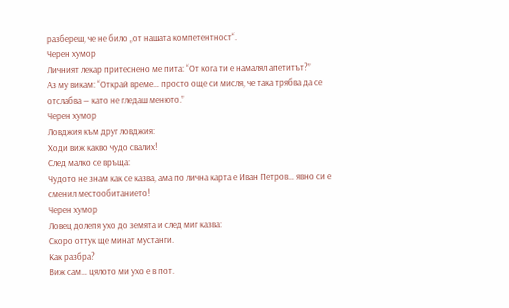разбереш, че не било „от нашата компетентност“.
Черен хумор
Личният лекар притеснено ме пита: “От кога ти е намалял апетитът?”
Аз му викам: “Открай време… просто още си мисля, че така трябва да се отслабва — като не гледаш менюто.”
Черен хумор
Ловджия към друг ловджия:
Ходи виж какво чудо свалих!
След малко се връща:
Чудото не знам как се казва, ама по лична карта е Иван Петров… явно си е сменил местообитанието!
Черен хумор
Ловец долепя ухо до земята и след миг казва:
Скоро оттук ще минат мустанги.
Как разбра?
Виж сам… цялото ми ухо е в пот.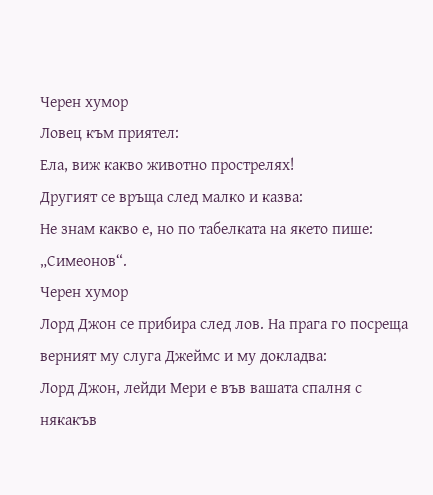Черен хумор
Ловец към приятел:
Ела, виж какво животно прострелях!
Другият се връща след малко и казва:
Не знам какво е, но по табелката на якето пише: „Симеонов“.
Черен хумор
Лорд Джон се прибира след лов. На прага го посреща верният му слуга Джеймс и му докладва:
Лорд Джон, лейди Мери е във вашата спалня с някакъв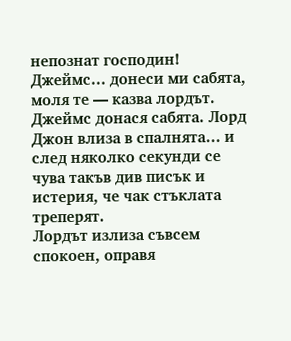непознат господин!
Джеймс… донеси ми сабята, моля те — казва лордът.
Джеймс донася сабята. Лорд Джон влиза в спалнята… и след няколко секунди се чува такъв див писък и истерия, че чак стъклата треперят.
Лордът излиза съвсем спокоен, оправя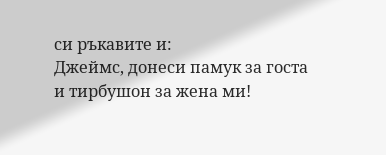си ръкавите и:
Джеймс, донеси памук за госта и тирбушон за жена ми!